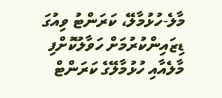މާލެ-ހުޅުމާލޭ، ކަރަންޓު ވިއުގަ ޑިޒައިންކުރުމަށް ހަވާލުކޮށްފި
މާލެއާއި ހުޅުމާލޭގެ ކަރަންޓް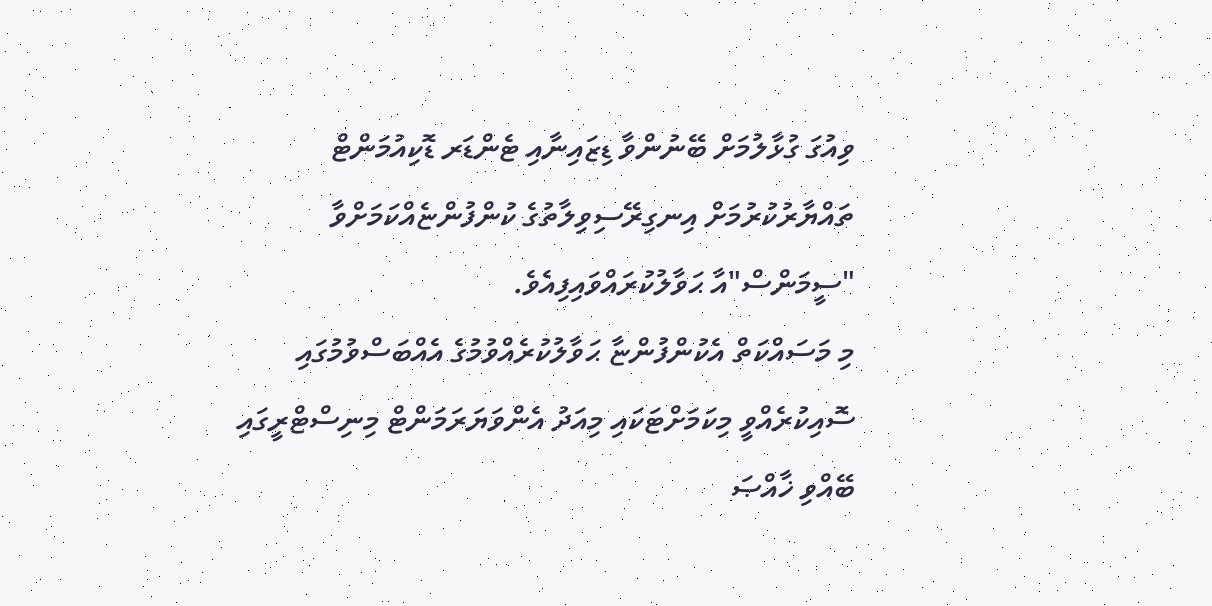ވިއުގަ ގުޅާލުމަށް ބޭނުންވާ ޑިޒައިނާއި ޓެންޑަރ ޑޮކިއުމަންޓް ތައްޔާރުކުރުމަށް އިނގިރޭސިވިލާތުގެ ކުންފުންޏެއްކަމަށްވާ "ސީމަންސް"އާ ޙަވާލުކުރައްވައިފިއެވެ.
މި މަސައްކަތް އެކުންފުންޏާ ޙަވާލުކުރެއްވުމުގެ އެއްބަސްވުމުގައި ސޮއިކުރެއްވީ މިކަމަށްޓަކައި މިއަދު އެންވަޔަރަމަންޓް މިނިސްޓްރީގައި ބޭއްވި ޚާއްޞަ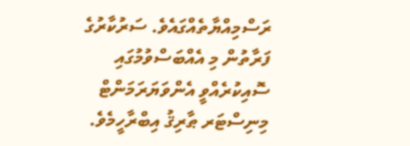ރަސްމިއްޔާތެއްގައެވެ. ސަރުކާރުގެ ފަރާތުން މި އެއްބަސްވުމުގައި ސޮއިކުރެއްވީ އެންވަޔަރަމަންޓް މިނިސްޓަރ ޠާރިޤު އިބްރާހީމެވެ.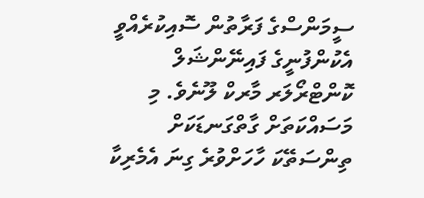ސީމަންސްގެ ފަރާތުން ސޮއިކުރެއްވީ އެކުންފުނީގެ ފައިނޭންޝަލް ކޮންޓްރޯލަރ މާރކް ލޫނެވެ. މި މަސައްކަތަށް ގާތްގަނޑަކަށް ތިންސަތޭކަ ހާހަށްވުރެ ގިނަ އެމެރިކާ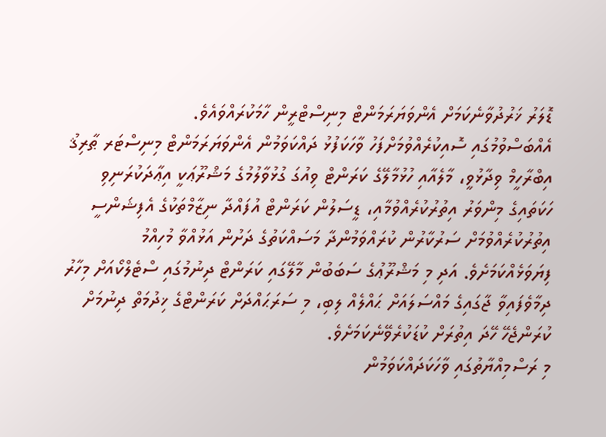ޑޮލަރު ޚަރުދުވާނެކަމަށް އެންވަޔަރަމަންޓް މިނިސްޓްރީން ހާމަކުރައްވައެވެ.
އެއްބަސްވުމުގައި ސޮއިކުރެއްވުމަށްފަހު ވާހަކަފުޅު ދައްކަވަމުން އެންވަޔަރަމަންޓް މިނިސްޓަރ ޠާރިޤު އިބްރާހީމް ވިދާޅުވީ، މާލެއާއި ހުޅުމާލޭގެ ކަރަންޓް ވިއުގަ ގުޅުވާލުމުގެ މަޝްރޫޢަކީ އިޢާދަކުރަނިވި ހަކަތައިގެ މިންވަރު އިތުރުކުރެއްވުމާއި، ޑީސަލުން ކަރަންޓް އުފައްދާ ނިޒާމްތަކުގެ އެފިޝަންސީ އިތުރުކުރެއްވުމަށް ސަރުކާރުން ކުރައްވަމުންދާ މަސައްކަތުގެ ދަށުން އަޅުއްވާ މުހިއްމު ފިޔަވަޅެއްކަމަށެވެ. އަދި މި މަޝްރޫޢުގެ ސަބަބުން މާލޭގައި ކަރަންޓް ދިނުމުގައި ސްޓެލްކޯއަށް މިހާރު ދިމާވެފައިވާ ޖާގައިގެ މައްސަލައަށް ޙައްލެއް ލިބި، މި ސަރަޙައްދަށް ކަރަންޓްގެ ޚިދުމަތް ދިނުމަށް ކުރަންޖެހޭ ހޭދަ އިތުރަށް ކުޑަކުރެވޭނެކަމަށެވެ.
މި ރަސްމިއްޔާތުގައި ވާހަކަދައްކަވަމުން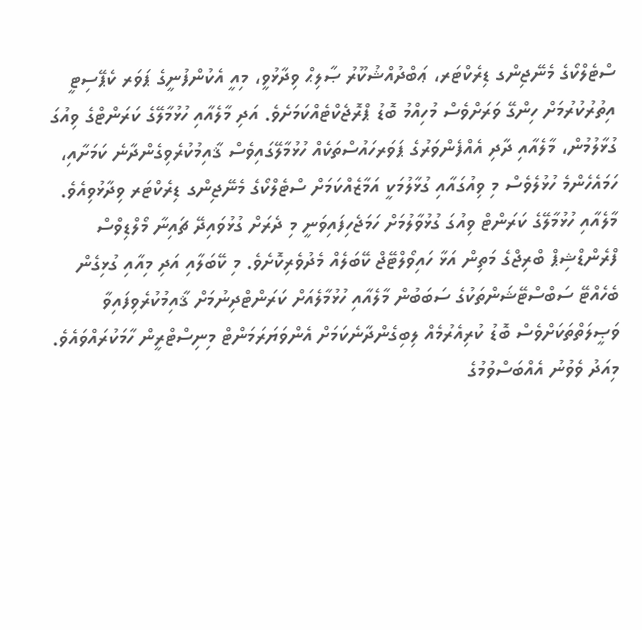ސްޓެލްކޯގެ މެނޭޖިންގ ޑިރެކްޓަރ، ޢަބްދުއްޝުކޫރު ޞާލިޙް ވިދާޅުވީ، މިއީ އެކުންފުނީގެ ޕަވަރ ކެޕޭސިޓީ އިތުރުކުރުމަށް ހިންގޭ ވަރަށްވެސް މުހިއްމު ބޮޑު ޕްރޮޖެކްޓެއްކަމަށެވެ. އަދި މާލެއާއި ހުޅުމާލޭގެ ކަރަންޓްގެ ވިއުގަ ގުޅާލުމުން، މާލެއާއި ދާދި އެއްފެންވަރުގެ ޕަވަރހައުސްތަކެއް ހުޅުމާލޭގައިވެސް ޤާއިމުކުރެވިގެންދާނެ ކަމަށާއި، ހަމައެހެންމެ ހުޅުލެވެސް މި ވިއުގައާއި ގުޅާލުމަކީ އަމާޒެއްކަމަށް ސްޓެލްކޯގެ މެނޭޖިންގ ޑިރެކްޓަރ ވިދާޅުވިއެވެ.
މާލެއާއި ހުޅުމާލޭގެ ކަރަންޓް ވިއުގަ ގުޅުވާލުމަށް ހަމަޖެހިފައިވަނީ މި ދެރަށް ގުޅުވައިދޭ ޗައިނާ މޯލްޑިވްސް ފްރެންޑްޝިޕް ބްރިޖްގެ މަތިން އަޅާ ހައިވޯލްޓޭޖް ކޭބަލެއް މެދުވެރިކޮށެވެ. މި ކޭބަލާއި އަދި މިއާއި ގުޅިގެން ބެހެއްޓޭ ސަބްސްޓޭޝަންތަކުގެ ސަބަބުން މާލެއާއި ހުޅުމާލެއަށް ކަރަންޓްދިނުމަށް ޤާއިމުކުރެވިފައިވާ ވަޞީލަތްތަކަށްވެސް ބޮޑު ކުރިއެރުމެއް ލިބިގެންދާނެކަމަށް އެންވަޔަރަމަންޓް މިނިސްޓްރީން ހާމަކުރައްވައެވެ.
މިއަދު ވެވުނު އެއްބަސްވުމުގެ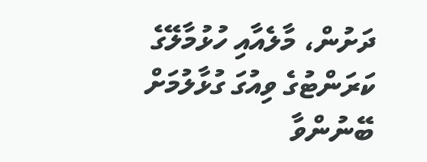ދަށުން، މާލެއާއި ހުޅުމާލޭގެ ކަރަންޓުގެ ވިއުގަ ގުޅާލުމަށް ބޭނުންވާ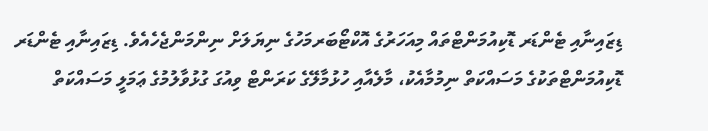ޑިޒައިނާއި ޓެންޑަރ ޑޮކިއުމަންޓްތައް މިއަހަރުގެ އޮކްޓޯބަރމަހުގެ ނިޔަލަށް ނިންމަންޖެހެއެވެ. ޑިޒައިނާއި ޓެންޑަރ ޑޮކިއުމަންޓްތަކުގެ މަސައްކަތް ނިމުމާއެކު، މާލެއާއި ހުޅުމާލޭގެ ކަރަންޓް ވިއުގަ ގުޅުވާލުމުގެ ޢަމަލީ މަސައްކަތް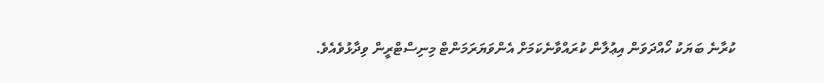ކުރާނެ ބަޔަކު ހޯއްދަވަން އިޢުލާން ކުރައްވާނެކަމަށް އެންވަޔަރަމަންޓް މިނިސްޓްރީން ވިދާޅުވެއެވެ.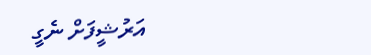އަރުޝީފަށް ނެގީ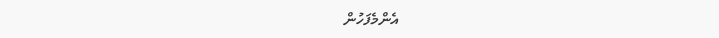އެންމެފަހުން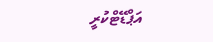އަޕްޑޭޓްކުރީ